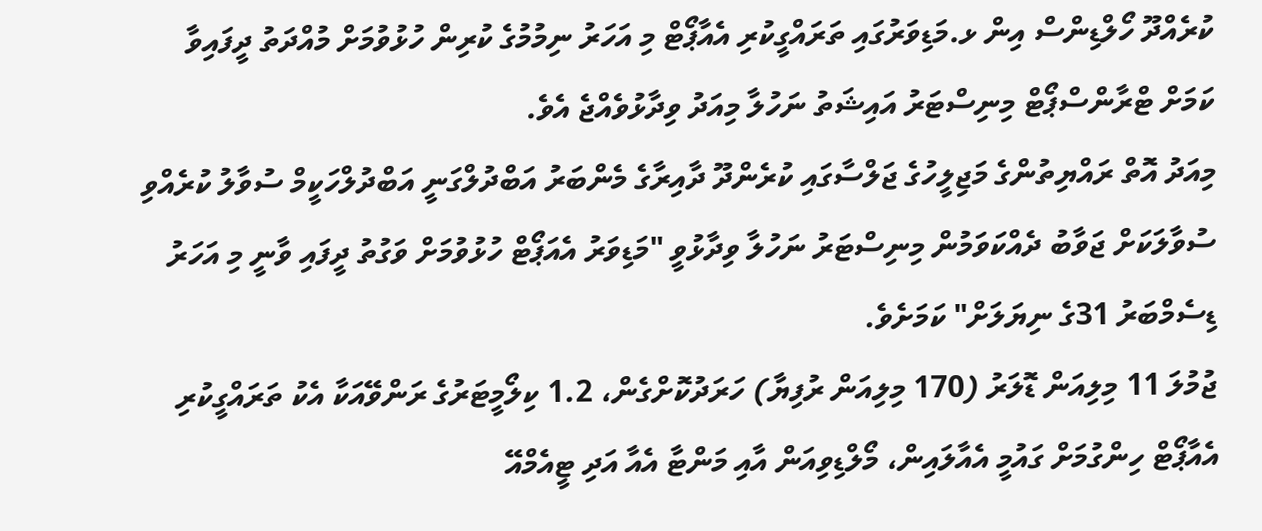ކުރެއްދޫ ހޯލްޑިންސް އިން ޅ.މަޑިވަރުގައި ތަރައްގީކުރި އެއާޕޯޓް މި އަހަރު ނިމުމުގެ ކުރިން ހުޅުވުމަށް މުއްދަތު ދީފައިވާ ކަމަށް ޓްރާންސްޕޯޓް މިނިސްޓަރު އައިޝަތު ނަހުލާ މިއަދު ވިދާޅުވެއްޖެ އެވެ.
މިއަދު އޮތް ރައްޔިތުންގެ މަޖިލީހުގެ ޖަލްސާގައި ކުރެންދޫ ދާއިރާގެ މެންބަރު އަބްދުލްގަނީ އަބްދުލްހަކީމް ސުވާލު ކުރެއްވި ސުވާލަކަށް ޖަވާބު ދެއްކަވަމުން މިނިސްޓަރު ނަހުލާ ވިދާޅުވީ "މަޑިވަރު އެއަޕޯޓް ހުޅުވުމަށް ވަގުތު ދީފައި ވާނީ މި އަހަރު ޑިސެމްބަރު 31ގެ ނިޔަލަށް" ކަމަށެވެ.
ޖުމުލަ 11 މިލިއަން ޑޮލަރު (170 މިލިއަން ރުފިޔާ) ހަރަދުކޮށްގެން، 1.2 ކިލޯމީޓަރުގެ ރަންވޭއަކާ އެކު ތަރައްގީކުރި އެއާޕޯޓް ހިންގުމަށް ގައުމީ އެއާލައިން، މޯލްޑިވިއަން އާއި މަންޓާ އެއާ އަދި ޓީއެމްއޭ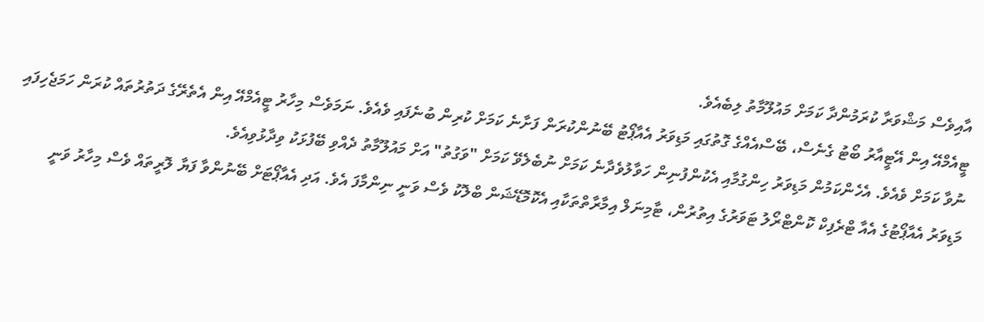އާއިވެސް މަޝްވަރާ ކުރަމުންދާ ކަމަށް މައުލޫމާތު ލިބެއެވެ.
ޓީއެމްއޭ އިން އޭޓީއާރު ބޯޓު ގެނެސް، ބޭސްއެއްގެ ގޮތުގައި މަޑިވަރު އެއާޕޯޓު ބޭނުންކުރަން ފަށާނެ ކަމަށް ކުރިން ބުނެފައި ވެއެވެ. ނަމަވެސް މިހާރު ޓީއެމްއޭ އިން އެތެރޭގެ ދަތުރުތައް ކުރަން ހަމަޖެހިފައި ނުވާ ކަމަށް ވެއެވެ. އެހެންކަމުން މަޑިވަރު ހިންގުމާއި އެކުންފުނިން ހަވާލުވެދާނެ ކަމަށް ނުބެލެވޭ ކަމަށް "ވަގުތު" އަށް މައުލޫމާތު ދެއްވި ބޭފުޅަކު ވިދާޅުވިއެވެ.
މަޑިވަރު އެއާޕޯޓުގެ އެއާ ޓްރެފިކް ކޮންޓްރޯލު ޓަވަރުގެ އިތުރުން، ޓާމިނަލް އިމާރާތްތަކާއި އެކޮމޮޑޭޝަން ބްލޮކު ވެސް ވަނީ ނިންމާފަ އެވެ. އަދި އެއާޕޯޓަށް ބޭނުންވާ ފަޔާ ލޮރީތައް ވެސް މިހާރު ވަނީ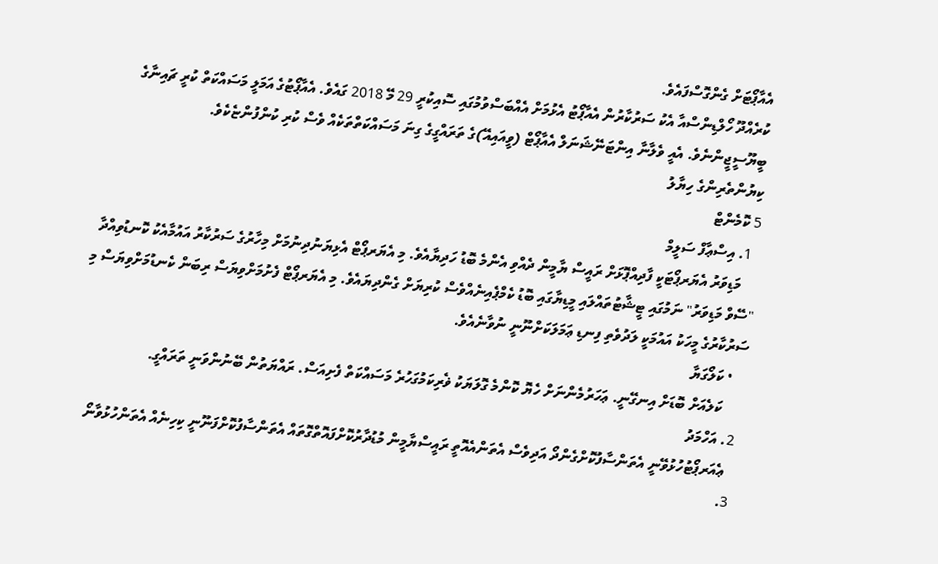އެއާޕޯޓަށް ގެންގޮސްފައެވެ.
ކުރެއްދޫ ހޯލްޑިންސްއާ އެކު ސަރުކާރުން އެއާޕޯޓު އެޅުމަށް އެއްބަސްވުމުގައި ސޮއިކުރީ 29 މޭ 2018 ގައެވެ. އެއާޕޯޓުގެ އަމަލީ މަސައްކަތް ކުރީ ޗައިނާގެ ބީޔޫސީޖީންނެވެ. އެއީ ވެލާނާ އިންޓަނޭޝަނަލް އެއާޕޯޓް (ވީއައިއޭ)ގެ ތަރައްގީގެ ގިނަ މަސައްކަތްތަކެއް ވެސް ކުރި ކުންފުންޏެކެވެ.
ކިޔުންތެރިންގެ ހިޔާލު
5 ކޮމެންޓް
  1. އިސްޢާފް ސަލީމް
    މަޑިވަރު އެޔަރޕޯޓަކީ ފާދިއްޕޮޅަށް ރައީސް ޔާމީން ދެއްވި އެންމެ ބޮޑު ހަދިޔާއެވެ. މި އެޔަރޕޯޓް އެޅިޔަނުދިނުމަށް މިހާރުގެ ސަރުކާރު އައުމާއެކު ކޮނޑުވިއްދާ "ސޭވް މަޑިވަރު" ނަމުގައި ޓީޝާޓުތައްލައި މީޑިޔާގައި ބޮޑު ކެމްޕެއިނެއްވެސް ކުރިޔަށް ގެންދިޔައެވެ. މި އެޔަރޕޯޓް ފެށުމަށްވިޔަސް ރިބަން ކެނޑުމަށްވިޔަސް މި ސަރުކާރުގެ މީހަކު އައުމަކީ ލަދުވެތި ފިނޑި ޢަމަލަކަށްނޫނީ ނުވާނެއެވެ.
    • ކަލޯގަޔާ
      ކަލެއަށް ބޮޑަށް އިނގޭނީ. ޢަހަރުމެންނަށް ހެޔޮ ކޮންމެ ގޮލަޔަކު ޥެރިކަމުގަހުރެ މަސައްކަތް ފެށިއަސް. ރައްޔަތުން ބޭނުންވަނީ ތަރައްގީ.
  2. އަހްމަދު
    ޢެއަރޕޯޓުހުޅުވޭނީ އެތަންސާފުކޮށްގެންދޯ އަދިވެސް އެތަންއެއޮތީ ރައީސްޔާމީން މުޑުދާރުކޮށްފައޮތްގޮތައް އެތަންސާފުކޮށްފަނޫނީ ކިހިނެއް އެތަންހުޅުވާނޯ
  3.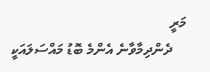މަރީ
    ދެންދިމާވާނެ އެންމެ ބޮޑު މައްސަލައަކީ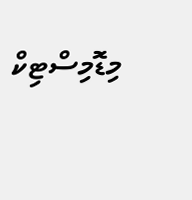މިޑޮމިސްޓިކް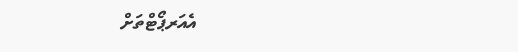އެއަރޕޯޓްތަށް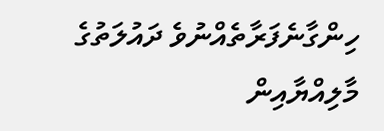ހިންގާނެފަރާތެއްނުވެ ދައުލަތުގެ މާލިއްޔާއިން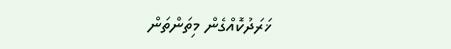ޚަރަދުކޮއްގެން މިތަންތަން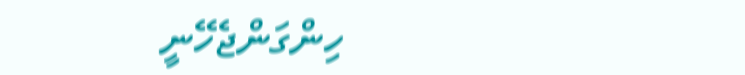ހިންގަންޖެހޭނީ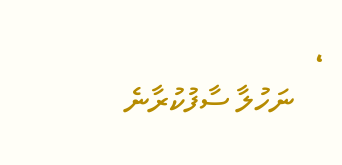،
    ނަހުލާ ސާފުކުރާނެ